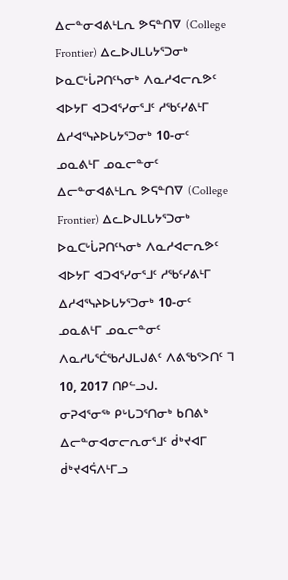ᐃᓕᓐᓂᐊᕕᒻᒪᕆ ᕗᕋᓐᑎᐁ (College Frontier) ᐃᓚᐅᒍᒪᒐᔭᕐᑐᓂᒃ ᐅᓇᑕᒡᒑᕈᑎᑦᓴᓂᒃ ᐱᓇᓱᐊᓕᕆᕗᑦ ᐊᐅᔭᒥ ᐊᑐᐊᕐᓯᓂᕐᒧᑦ ᓱᖃᑦᓯᕕᒻᒥ ᐃᓱᐊᕐᓭᔨᐅᒐᔭᕐᑐᓂᒃ 10-ᓂᑦ ᓄᓇᕕᒻᒥ ᓄᓇᓕᓐᓂᑦ
ᐃᓕᓐᓂᐊᕕᒻᒪᕆ ᕗᕋᓐᑎᐁ (College Frontier) ᐃᓚᐅᒍᒪᒐᔭᕐᑐᓂᒃ ᐅᓇᑕᒡᒑᕈᑎᑦᓴᓂᒃ ᐱᓇᓱᐊᓕᕆᕗᑦ ᐊᐅᔭᒥ ᐊᑐᐊᕐᓯᓂᕐᒧᑦ ᓱᖃᑦᓯᕕᒻᒥ ᐃᓱᐊᕐᓭᔨᐅᒐᔭᕐᑐᓂᒃ 10-ᓂᑦ ᓄᓇᕕᒻᒥ ᓄᓇᓕᓐᓂᑦ
ᐱᓇᓱᒐᕐᑖᖃᓱᒍᒪᒍᕕᑦ ᐱᕕᖃᕐᐳᑎᑦ ᒣ 10, 2017 ᑎᑭᓪᓗᒍ.
ᓂᕈᐊᕐᓂᖅ ᑭᒡᒐᑐᕐᑎᓂᒃ ᑲᑎᕕᒃ ᐃᓕᓐᓂᐊᓂᓕᕆᓂᕐᒧᑦ ᑰᒃᔪᐊᒥ ᑰᒃᔪᐊᕌᐱᒻᒥᓗ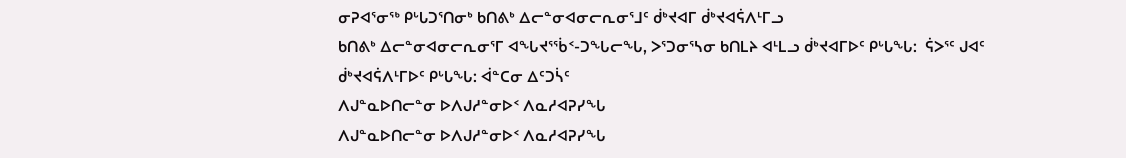ᓂᕈᐊᕐᓂᖅ ᑭᒡᒐᑐᕐᑎᓂᒃ ᑲᑎᕕᒃ ᐃᓕᓐᓂᐊᓂᓕᕆᓂᕐᒧᑦ ᑰᒃᔪᐊᒥ ᑰᒃᔪᐊᕌᐱᒻᒥᓗ
ᑲᑎᕕᒃ ᐃᓕᓐᓂᐊᓂᓕᕆᓂᕐᒥ ᐊᖓᔪᕐᖄᑉ-ᑐᖓᓕᖓ, ᐳᕐᑐᓂᕐᓴᓂ ᑲᑎᒪᔨ ᐊᒻᒪᓗ ᑰᒃᔪᐊᒥᐅᑦ ᑭᒡᒐᖓ:  ᕌᐳᕐᑦ ᒍᐊᑦ
ᑰᒃᔪᐊᕌᐱᒻᒥᐅᑦ ᑭᒡᒐᖓ: ᐋᓐᑕᓂ ᐃᑦᑐᓵᑦ
ᐱᒍᓐᓇᐅᑎᓕᓐᓂ ᐅᐱᒍᓱᓐᓂᐅᑉ ᐱᓇᓱᐊᕈᓯᖓ
ᐱᒍᓐᓇᐅᑎᓕᓐᓂ ᐅᐱᒍᓱᓐᓂᐅᑉ ᐱᓇᓱᐊᕈᓯᖓ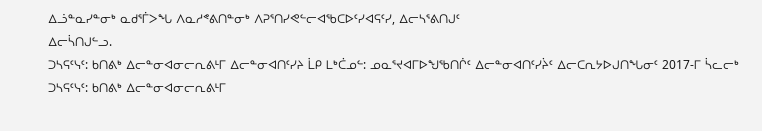ᐃᓘᓐᓇᓯᓐᓂᒃ ᓇᑯᕐᒦᐳᖓ ᐱᓇᓱᕝᕕᑎᓐᓂᒃ ᐱᕈᕐᑎᓯᕙᓪᓕᐊᖃᑕᐅᑦᓯᐊᕋᑦᓯ, ᐃᓕᓴᕐᕕᑎᒍᑦ
ᐃᓕᓵᑎᒍᓪᓗ.
ᑐᓴᕋᑦᓭᑦ: ᑲᑎᕕᒃ ᐃᓕᓐᓂᐊᓂᓕᕆᕕᒻᒥ ᐃᓕᓐᓂᐊᑎᑦᓯᔨ ᒫᑭ ᒪᒃᑖᓄᓪ: ᓄᓇᕐᔪᐊᒥᐅᖑᖃᑎᒌᑦ ᐃᓕᓐᓂᐊᑎᑦᓯᔩᑦ ᐃᓕᑕᕆᔭᐅᒍᑎᖓᓂᑦ 2017-ᒥ ᓵᓚᓕᒃ
ᑐᓴᕋᑦᓭᑦ: ᑲᑎᕕᒃ ᐃᓕᓐᓂᐊᓂᓕᕆᕕᒻᒥ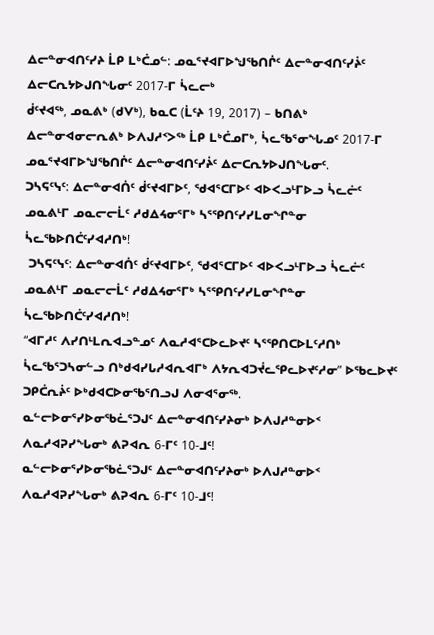ᐃᓕᓐᓂᐊᑎᑦᓯᔨ ᒫᑭ ᒪᒃᑖᓄᓪ: ᓄᓇᕐᔪᐊᒥᐅᖑᖃᑎᒌᑦ ᐃᓕᓐᓂᐊᑎᑦᓯᔩᑦ ᐃᓕᑕᕆᔭᐅᒍᑎᖓᓂᑦ 2017-ᒥ ᓵᓚᓕᒃ
ᑰᑦᔪᐊᖅ, ᓄᓇᕕᒃ (ᑯᐯᒃ), ᑲᓇᑕ (ᒫᑦᔨ 19, 2017) – ᑲᑎᕕᒃ ᐃᓕᓐᓂᐊᓂᓕᕆᕕᒃ ᐅᐱᒍᓱᑉᐳᖅ ᒫᑭ ᒪᒃᑖᓄᒥᒃ, ᓵᓚᖃᕐᓂᖓᓄᑦ 2017-ᒥ ᓄᓇᕐᔪᐊᒥᐅᖑᖃᑎᒌᑦ ᐃᓕᓐᓂᐊᑎᑦᓯᔩᑦ ᐃᓕᑕᕆᔭᐅᒍᑎᖓᓂᑦ.
ᑐᓴᕋᑦᓭᑦ: ᐃᓕᓐᓂᐊᑏᑦ ᑰᑦᔪᐊᒥᐅᑦ, ᖁᐊᕐᑕᒥᐅᑦ ᐊᐅᐸᓗᒻᒥᐅᓗ ᓵᓚᓖᑦ ᓄᓇᕕᒻᒥ ᓄᓇᓕᓕᒫᑦ ᓱᑯᐃᔦᓂᕐᒥᒃ ᓴᕐᕿᑎᑦᓯᓯᒪᓂᖏᓐᓂ ᓵᓚᖃᐅᑎᑖᑦᓯᐊᓱᑎᒃ!
 ᑐᓴᕋᑦᓭᑦ: ᐃᓕᓐᓂᐊᑏᑦ ᑰᑦᔪᐊᒥᐅᑦ, ᖁᐊᕐᑕᒥᐅᑦ ᐊᐅᐸᓗᒻᒥᐅᓗ ᓵᓚᓖᑦ ᓄᓇᕕᒻᒥ ᓄᓇᓕᓕᒫᑦ ᓱᑯᐃᔦᓂᕐᒥᒃ ᓴᕐᕿᑎᑦᓯᓯᒪᓂᖏᓐᓂ ᓵᓚᖃᐅᑎᑖᑦᓯᐊᓱᑎᒃ!
“ᐊᒥᓱᑦ ᐱᓯᑎᒻᒪᕆᐊᓗᓐᓄᑦ ᐱᓇᓱᐊᕐᑕᐅᓚᐅᔪᑦ ᓴᕐᕿᑎᑕᐅᒪᑦᓱᑎᒃ ᓵᓚᖃᕐᑐᓴᓂᓪᓗ ᑎᒃᑯᐊᓯᒐᓱᐊᕆᐊᒥᒃ ᐱᔭᕆᐊᑐᔫᓚᕿᓚᐅᔪᑦᓱᓂ” ᐅᖃᓚᐅᔪᑦ ᑐᑭᑖᕆᔩᑦ ᐅᒃᑯᐊᑕᐅᓂᖃᕐᑎᓗᒍ ᐱᓂᐊᕐᓂᖅ.
ᓇᓪᓕᐅᓂᕐᓯᐅᓂᖃᓛᕐᑐᒍᑦ ᐃᓕᓐᓂᐊᑎᑦᓯᔨᓂᒃ ᐅᐱᒍᓱᓐᓂᐅᑉ ᐱᓇᓱᐊᕈᓯᖓᓂᒃ ᕕᕈᐊᕆ 6-ᒥᑦ 10-ᒧᑦ!
ᓇᓪᓕᐅᓂᕐᓯᐅᓂᖃᓛᕐᑐᒍᑦ ᐃᓕᓐᓂᐊᑎᑦᓯᔨᓂᒃ ᐅᐱᒍᓱᓐᓂᐅᑉ ᐱᓇᓱᐊᕈᓯᖓᓂᒃ ᕕᕈᐊᕆ 6-ᒥᑦ 10-ᒧᑦ!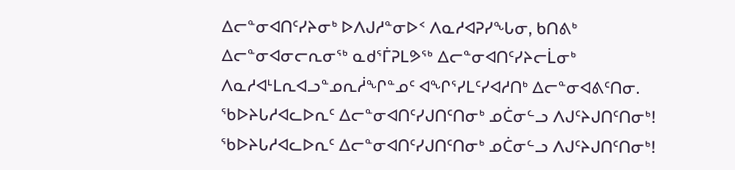ᐃᓕᓐᓂᐊᑎᑦᓯᔨᓂᒃ ᐅᐱᒍᓱᓐᓂᐅᑉ ᐱᓇᓱᐊᕈᓯᖓᓂ, ᑲᑎᕕᒃ ᐃᓕᓐᓂᐊᓂᓕᕆᓂᖅ ᓇᑯᕐᒦᕈᒪᕗᖅ ᐃᓕᓐᓂᐊᑎᑦᓯᔨᓕᒫᓂᒃ ᐱᓇᓱᐊᒻᒪᕆᐊᓗᓐᓄᕆᓲᖏᓐᓄᑦ ᐊᖏᕐᓯᒪᑦᓯᐊᓱᑎᒃ ᐃᓕᓐᓂᐊᕕᑦᑎᓂ.
ᖃᐅᔨᒐᓱᐊᓚᐅᕆᑦ ᐃᓕᓐᓂᐊᑎᑦᓯᒍᑎᑦᑎᓂᒃ ᓄᑖᓂᓪᓗ ᐱᒍᑦᔨᒍᑎᑦᑎᓂᒃ!
ᖃᐅᔨᒐᓱᐊᓚᐅᕆᑦ ᐃᓕᓐᓂᐊᑎᑦᓯᒍᑎᑦᑎᓂᒃ ᓄᑖᓂᓪᓗ ᐱᒍᑦᔨᒍᑎᑦᑎᓂᒃ!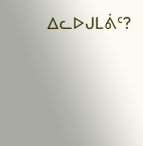ᐃᓚᐅᒍᒪᕖᑦ?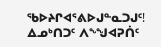ᖃᐅᔨᒋᐊᕐᕕᐅᒍᓐᓇᑐᒍᑦ!
ᐃᓄᒃᑎᑐᑦ ᐱᖕᖑᐊᕈᑏᑦ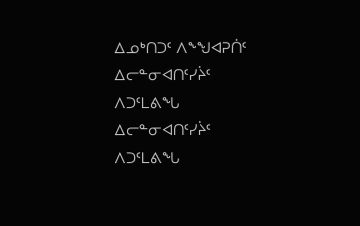ᐃᓄᒃᑎᑐᑦ ᐱᖕᖑᐊᕈᑏᑦ
ᐃᓕᓐᓂᐊᑎᑦᓯᔩᑦ ᐱᑐᑦᒪᕕᖓ
ᐃᓕᓐᓂᐊᑎᑦᓯᔩᑦ ᐱᑐᑦᒪᕕᖓ